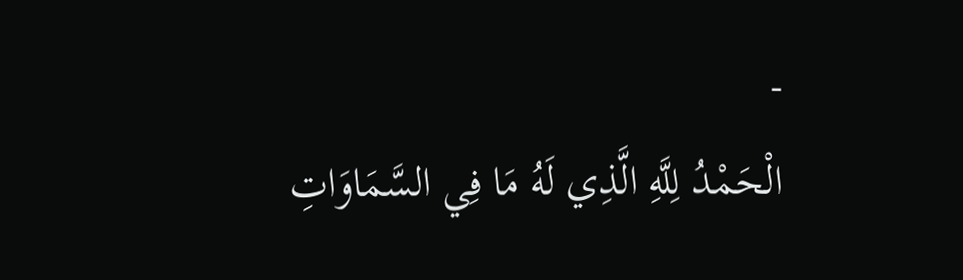-
الْحَمْدُ لِلَّهِ الَّذِي لَهُ مَا فِي السَّمَاوَاتِ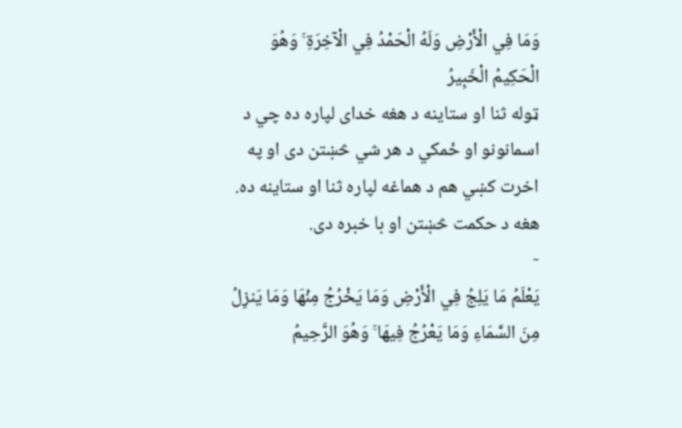وَمَا فِي الْأَرْضِ وَلَهُ الْحَمْدُ فِي الْآخِرَةِ ۚ وَهُوَ الْحَكِيمُ الْخَبِيرُ
ټوله ثنا او ستاينه د هغه خداى لپاره ده چي د اسمانونو او ځمكي د هر شي څښتن دى او په اخرت کښي هم د هماغه لپاره ثنا او ستاينه ده. هغه د حكمت څښتن او با خبره دى.
-
يَعْلَمُ مَا يَلِجُ فِي الْأَرْضِ وَمَا يَخْرُجُ مِنْهَا وَمَا يَنزِلُ مِنَ السَّمَاءِ وَمَا يَعْرُجُ فِيهَا ۚ وَهُوَ الرَّحِيمُ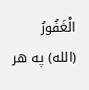الْغَفُورُ
(الله) په هر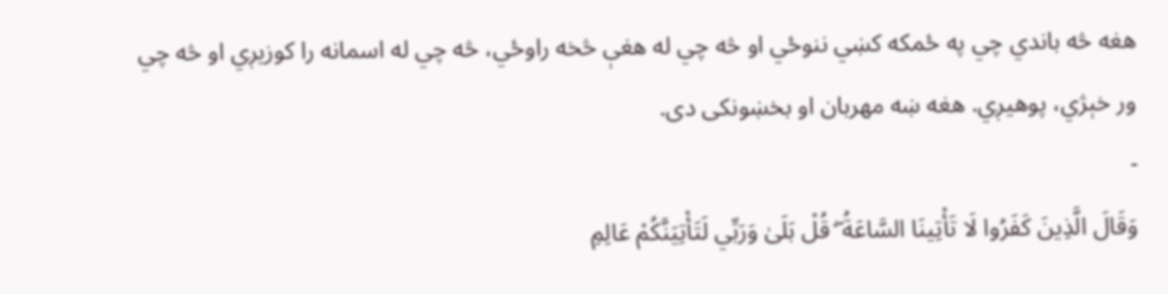هغه څه باندي چي په ځمکه کښي ننوځي او څه چي له هغې څخه راوځي، څه چي له اسمانه را كوزيږي او څه چي ور خېژي، پوهیږي. هغه ښه مهربان او بخښونکی دى.
-
وَقَالَ الَّذِينَ كَفَرُوا لَا تَأْتِينَا السَّاعَةُ ۖ قُلْ بَلَىٰ وَرَبِّي لَتَأْتِيَنَّكُمْ عَالِمِ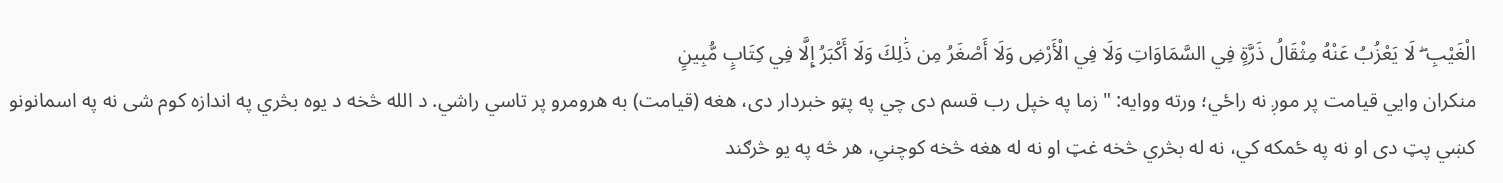الْغَيْبِ ۖ لَا يَعْزُبُ عَنْهُ مِثْقَالُ ذَرَّةٍ فِي السَّمَاوَاتِ وَلَا فِي الْأَرْضِ وَلَا أَصْغَرُ مِن ذَٰلِكَ وَلَا أَكْبَرُ إِلَّا فِي كِتَابٍ مُّبِينٍ
منكران وايي قيامت پر موږ نه راځي؛ ورته ووايه: "زما په خپل رب قسم دى چي په پټو خبردار دی، هغه (قیامت) به هرومرو پر تاسي راشي. د الله څخه د يوه بڅري په اندازه كوم شى نه په اسمانونو کښي پټ دى او نه په ځمکه كي، نه له بڅري څخه غټ او نه له هغه څخه كوچنىِ، هر څه په يو څرګند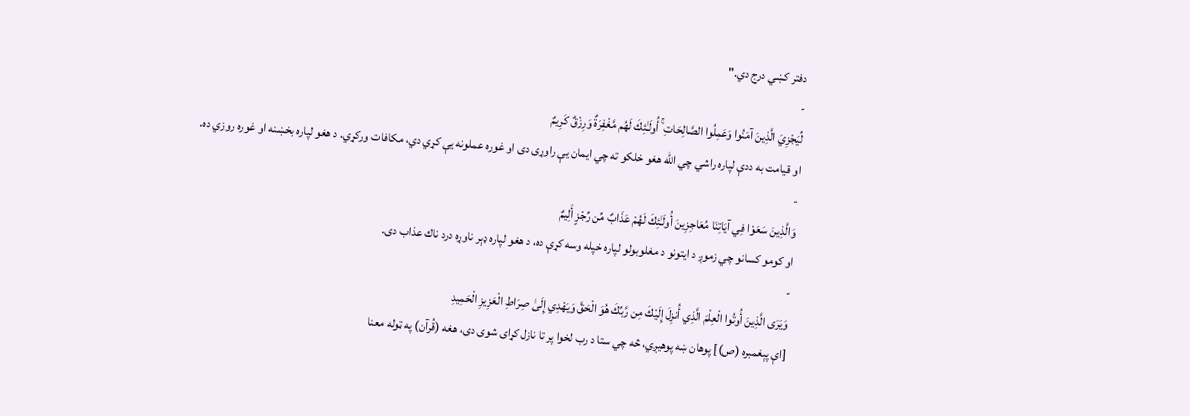دفتر کښي درج دي."
-
لِّيَجْزِيَ الَّذِينَ آمَنُوا وَعَمِلُوا الصَّالِحَاتِ ۚ أُولَـٰئِكَ لَهُم مَّغْفِرَةٌ وَرِزْقٌ كَرِيمٌ
او قيامت به ددې لپاره راشي چي الله هغو خلكو ته چي ايمان یې راوړى دى او غوره عملونه یې کړي دي، مکافات ورکړي. د هغو لپاره بخښنه او غوره روزي ده.
-
وَالَّذِينَ سَعَوْا فِي آيَاتِنَا مُعَاجِزِينَ أُولَـٰئِكَ لَهُمْ عَذَابٌ مِّن رِّجْزٍ أَلِيمٌ
او كومو كسانو چي زموږ د ايتونو د مغلوبولو لپاره خپله وسه کړې ده، د هغو لپاره ډېر ناوړه درد ناك عذاب دى.
-
وَيَرَى الَّذِينَ أُوتُوا الْعِلْمَ الَّذِي أُنزِلَ إِلَيْكَ مِن رَّبِّكَ هُوَ الْحَقَّ وَيَهْدِي إِلَىٰ صِرَاطِ الْعَزِيزِ الْحَمِيدِ
[اې پېغمبره (ص)] پوهان ښه پوهیږي، څه چي ستا د رب لخوا پر تا نازل کړای شوی دی، هغه (قُرآن) په ټوله معنا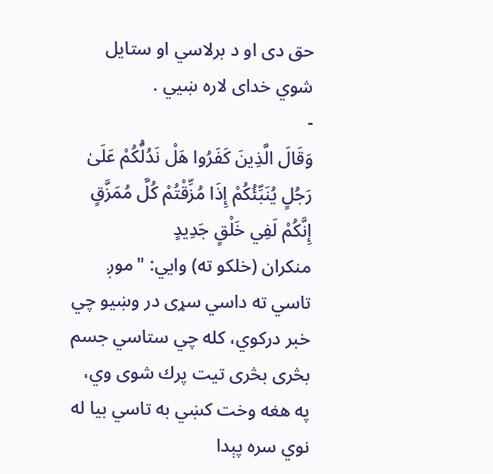حق دی او د برلاسي او ستايل شوي خداى لاره ښيي .
-
وَقَالَ الَّذِينَ كَفَرُوا هَلْ نَدُلُّكُمْ عَلَىٰ رَجُلٍ يُنَبِّئُكُمْ إِذَا مُزِّقْتُمْ كُلَّ مُمَزَّقٍ إِنَّكُمْ لَفِي خَلْقٍ جَدِيدٍ
منكران (خلكو ته) وايي: "موږ تاسي ته داسي سړی در وښيو چي خبر دركوي، كله چي ستاسي جسم بڅرى بڅرى تيت پرك شوى وي، په هغه وخت کښي به تاسي بیا له نوي سره پېدا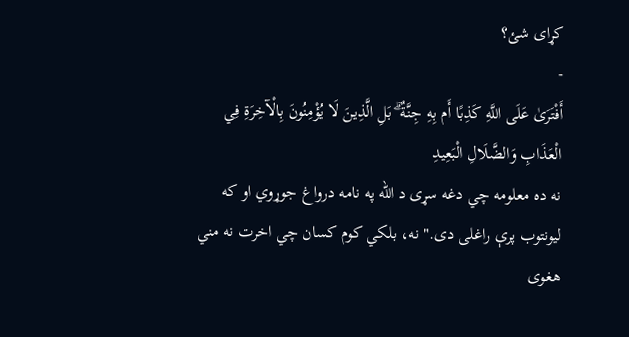کړای شئ؟
-
أَفْتَرَىٰ عَلَى اللَّهِ كَذِبًا أَم بِهِ جِنَّةٌ ۗ بَلِ الَّذِينَ لَا يُؤْمِنُونَ بِالْآخِرَةِ فِي الْعَذَابِ وَالضَّلَالِ الْبَعِيدِ
نه ده معلومه چي دغه سړی د الله په نامه درواغ جوړوي او كه ليونتوب پرې راغلى دى." نه، بلکي كوم كسان چي اخرت نه مني هغوى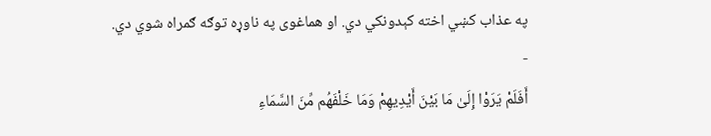په عذاب کښي اخته كېدونكي دي. او هماغوى په ناوړه توګه ګمراه شوي دي.
-
أَفَلَمْ يَرَوْا إِلَىٰ مَا بَيْنَ أَيْدِيهِمْ وَمَا خَلْفَهُم مِّنَ السَّمَاءِ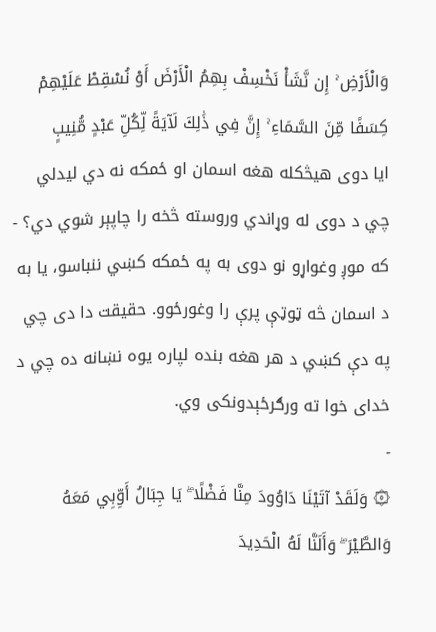وَالْأَرْضِ ۚ إِن نَّشَأْ نَخْسِفْ بِهِمُ الْأَرْضَ أَوْ نُسْقِطْ عَلَيْهِمْ كِسَفًا مِّنَ السَّمَاءِ ۚ إِنَّ فِي ذَٰلِكَ لَآيَةً لِّكُلِّ عَبْدٍ مُّنِيبٍ
ايا دوى هیڅكله هغه اسمان او ځمکه نه دي ليدلي چي د دوى له وړاندي وروسته څخه را چاپېر شوي دي؟ - كه موږ وغواړو نو دوى به په ځمکه کښي ننباسو، يا به د اسمان څه ټوټې پرې را وغورځوو. حقیقت دا دی چي په دې کښي د هر هغه بنده لپاره يوه نښانه ده چي د خداى خوا ته ورګرځېدونكى وي.
-
۞ وَلَقَدْ آتَيْنَا دَاوُودَ مِنَّا فَضْلًا ۖ يَا جِبَالُ أَوِّبِي مَعَهُ وَالطَّيْرَ ۖ وَأَلَنَّا لَهُ الْحَدِيدَ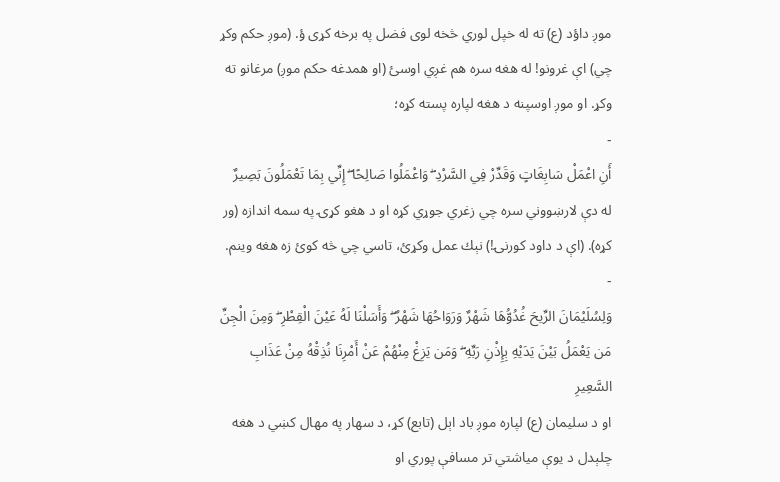موږ داؤد (ع) ته له خپل لوري څخه لوى فضل په برخه کړی ؤ. (موږ حكم وکړ چي) اې غرونو! له هغه سره هم غږي اوسئ (او همدغه حكم موږ) مرغانو ته وکړ. او موږ اوسپنه د هغه لپاره پسته کړه؛
-
أَنِ اعْمَلْ سَابِغَاتٍ وَقَدِّرْ فِي السَّرْدِ ۖ وَاعْمَلُوا صَالِحًا ۖ إِنِّي بِمَا تَعْمَلُونَ بَصِيرٌ
له دې لارښووني سره چي زغري جوړي کړه او د هغو كړۍ په سمه اندازه (ور کړه). (اې د داود کورنۍ!) نېك عمل وکړئ، تاسي چي څه كوئ زه هغه وينم.
-
وَلِسُلَيْمَانَ الرِّيحَ غُدُوُّهَا شَهْرٌ وَرَوَاحُهَا شَهْرٌ ۖ وَأَسَلْنَا لَهُ عَيْنَ الْقِطْرِ ۖ وَمِنَ الْجِنِّ مَن يَعْمَلُ بَيْنَ يَدَيْهِ بِإِذْنِ رَبِّهِ ۖ وَمَن يَزِغْ مِنْهُمْ عَنْ أَمْرِنَا نُذِقْهُ مِنْ عَذَابِ السَّعِيرِ
او د سليمان (ع) لپاره موږ باد اېل (تابع) کړ، د سهار په مهال کښي د هغه چلېدل د يوې مياشتي تر مسافې پوري او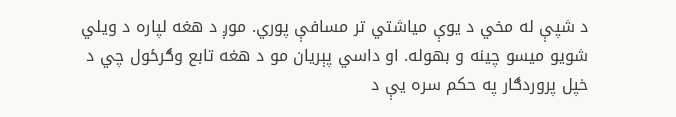د شپې له مخي د يوې مياشتي تر مسافې پوري. موږ د هغه لپاره د ويلي شويو ميسو چينه و بهوله. او داسي پېريان مو د هغه تابع وګرځول چي د خپل پروردګار په حكم سره یې د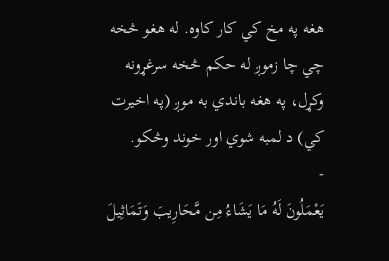هغه په مخ کي كار کاوه. له هغو څخه چي چا زموږ له حكم څخه سرغړونه وکړل، په هغه باندي به موږ (په اخیرت کي) د لمبه شوي اور خوند وڅكو.
-
يَعْمَلُونَ لَهُ مَا يَشَاءُ مِن مَّحَارِيبَ وَتَمَاثِيلَ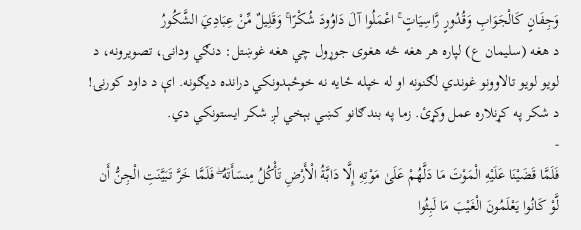وَجِفَانٍ كَالْجَوَابِ وَقُدُورٍ رَّاسِيَاتٍ ۚ اعْمَلُوا آلَ دَاوُودَ شُكْرًا ۚ وَقَلِيلٌ مِّنْ عِبَادِيَ الشَّكُورُ
د هغه (سلیمان ع) لپاره هر هغه څه هغوى جوړول چي هغه غوښتل: دنګي ودانۍ، تصويرونه، د لويو لويو تالاوونو غوندي لګنونه او له خپله ځايه نه خوځېدونكي درانده ديګونه. اې د داود کورنۍ! د شكر په کړنلاره عمل وکړئ. زما په بندګانو کښي بېخي لږ شكر ايستونكي دي.
-
فَلَمَّا قَضَيْنَا عَلَيْهِ الْمَوْتَ مَا دَلَّهُمْ عَلَىٰ مَوْتِهِ إِلَّا دَابَّةُ الْأَرْضِ تَأْكُلُ مِنسَأَتَهُ ۖ فَلَمَّا خَرَّ تَبَيَّنَتِ الْجِنُّ أَن لَّوْ كَانُوا يَعْلَمُونَ الْغَيْبَ مَا لَبِثُوا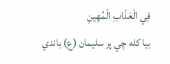فِي الْعَذَابِ الْمُهِينِ
بيا كله چي پر سليمان (ع) باندي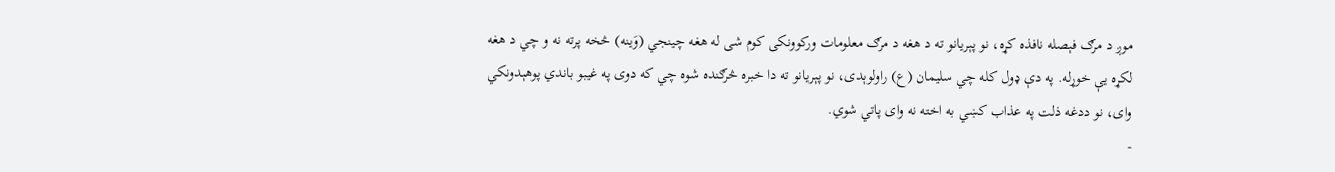موږ د مرګ فېصله نافذه کړه، نو پېريانو ته د هغه د مرګ معلومات وركوونكى كوم شى له هغه چينجي (وَینه) څخه پرته نه و چي د هغه لکړه یې خوړله. په دې ډول كله چي سليمان (ع) راولوېدی، نو پېريانو ته دا خبره څرګنده شوه چي كه دوى په غيبو باندي پوهېدونكي واى، نو ددغه ذلت په عذاب کښي به اخته نه وای پاتي شوي.
-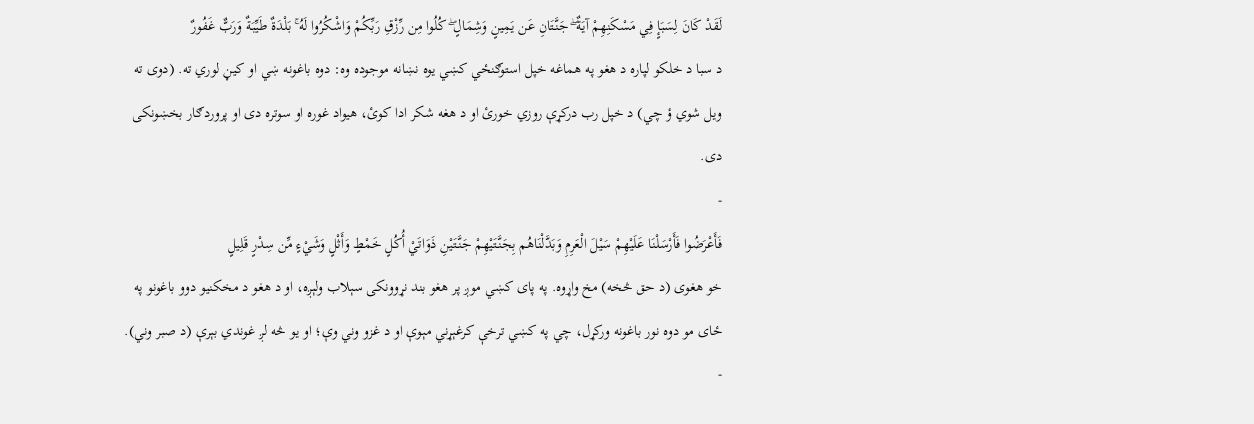لَقَدْ كَانَ لِسَبَإٍ فِي مَسْكَنِهِمْ آيَةٌ ۖ جَنَّتَانِ عَن يَمِينٍ وَشِمَالٍ ۖ كُلُوا مِن رِّزْقِ رَبِّكُمْ وَاشْكُرُوا لَهُ ۚ بَلْدَةٌ طَيِّبَةٌ وَرَبٌّ غَفُورٌ
د سبا د خلكو لپاره د هغو په هماغه خپل استوګنځي کښي يوه نښانه موجوده وه: دوه باغونه ښي او كيڼ لوري ته. (دوی ته ویل شوي ؤ چي) د خپل رب درکړې روزي خورئ او د هغه شكر ادا كوئ، هيواد غوره او سوتره دی او پروردګار بخښونكى دی.
-
فَأَعْرَضُوا فَأَرْسَلْنَا عَلَيْهِمْ سَيْلَ الْعَرِمِ وَبَدَّلْنَاهُم بِجَنَّتَيْهِمْ جَنَّتَيْنِ ذَوَاتَيْ أُكُلٍ خَمْطٍ وَأَثْلٍ وَشَيْءٍ مِّن سِدْرٍ قَلِيلٍ
خو هغوى (د حق څخه) مخ واړوه. په پاى کښي موږ پر هغو بند نړوونكى سېلاب ولېږه، او د هغو د مخکنیو دوو باغونو په ځاى مو دوه نور باغونه ورکړل، چي په کښي ترخې كرغېړني مېوې او د غزو وني وې؛ او يو څه لږ غوندي بېرې (د صبر وني).
-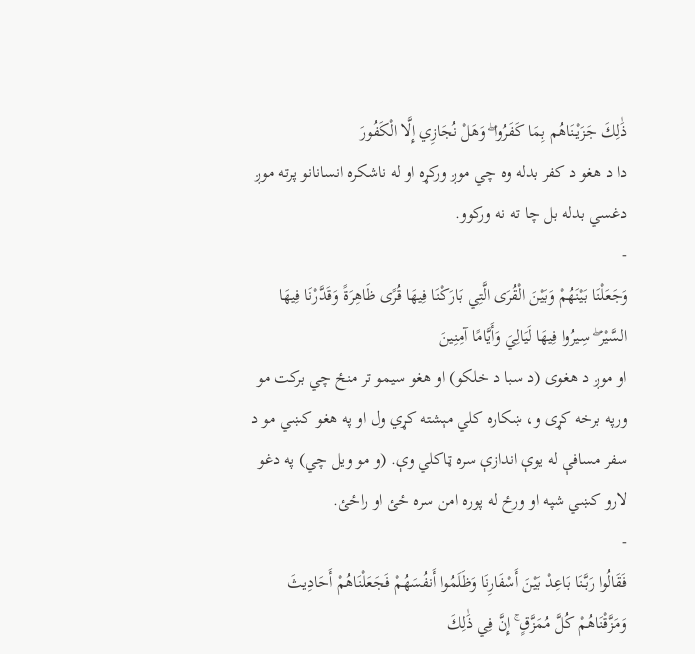ذَٰلِكَ جَزَيْنَاهُم بِمَا كَفَرُوا ۖ وَهَلْ نُجَازِي إِلَّا الْكَفُورَ
دا د هغو د كفر بدله وه چي موږ ورکړه او له ناشكره انسانانو پرته موږ دغسي بدله بل چا ته نه وركوو.
-
وَجَعَلْنَا بَيْنَهُمْ وَبَيْنَ الْقُرَى الَّتِي بَارَكْنَا فِيهَا قُرًى ظَاهِرَةً وَقَدَّرْنَا فِيهَا السَّيْرَ ۖ سِيرُوا فِيهَا لَيَالِيَ وَأَيَّامًا آمِنِينَ
او موږ د هغوی (د سبا د خلکو) او هغو سيمو تر منځ چي بركت مو ورپه برخه کړی و، ښكاره كلي مېشته کړي ول او په هغو کښي مو د سفر مسافې له يوې اندازې سره ټاكلي وې. (و مو ویل چي) په دغو لارو کښي شپه او ورځ له پوره امن سره ځئ او راځئ.
-
فَقَالُوا رَبَّنَا بَاعِدْ بَيْنَ أَسْفَارِنَا وَظَلَمُوا أَنفُسَهُمْ فَجَعَلْنَاهُمْ أَحَادِيثَ وَمَزَّقْنَاهُمْ كُلَّ مُمَزَّقٍ ۚ إِنَّ فِي ذَٰلِكَ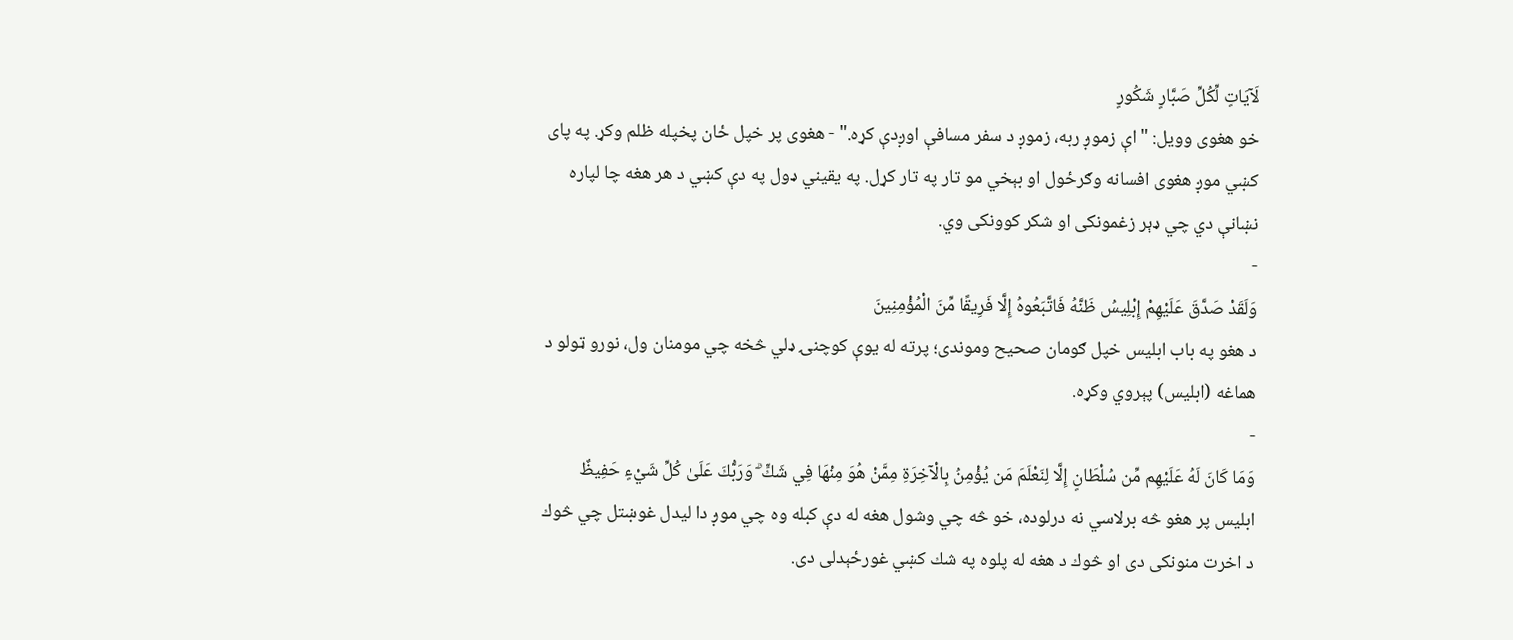لَآيَاتٍ لِّكُلِّ صَبَّارٍ شَكُورٍ
خو هغوى وويل: "اې زموږ ربه، زموږ د سفر مسافې اوږدې کړه." - هغوى پر خپل ځان پخپله ظلم وکړ. په پاى کښي موږ هغوى افسانه وګرځول او بېخي مو تار په تار کړل. په يقيني ډول په دې کښي د هر هغه چا لپاره نښانې دي چي ډېر زغمونكى او شكر كوونكى وي.
-
وَلَقَدْ صَدَّقَ عَلَيْهِمْ إِبْلِيسُ ظَنَّهُ فَاتَّبَعُوهُ إِلَّا فَرِيقًا مِّنَ الْمُؤْمِنِينَ
د هغو په باب ابليس خپل ګومان صحيح وموندی؛ پرته له يوې كوچنۍ ډلي څخه چي مومنان ول، نورو ټولو د هماغه (ابلیس) پېروي وکړه.
-
وَمَا كَانَ لَهُ عَلَيْهِم مِّن سُلْطَانٍ إِلَّا لِنَعْلَمَ مَن يُؤْمِنُ بِالْآخِرَةِ مِمَّنْ هُوَ مِنْهَا فِي شَكٍّ ۗ وَرَبُّكَ عَلَىٰ كُلِّ شَيْءٍ حَفِيظٌ
ابليس پر هغو څه برلاسي نه درلوده، خو څه چي وشول هغه له دې كبله وه چي موږ دا ليدل غوښتل چي څوك د اخرت منونكى دى او څوك د هغه له پلوه په شك کښي غورځېدلى دى.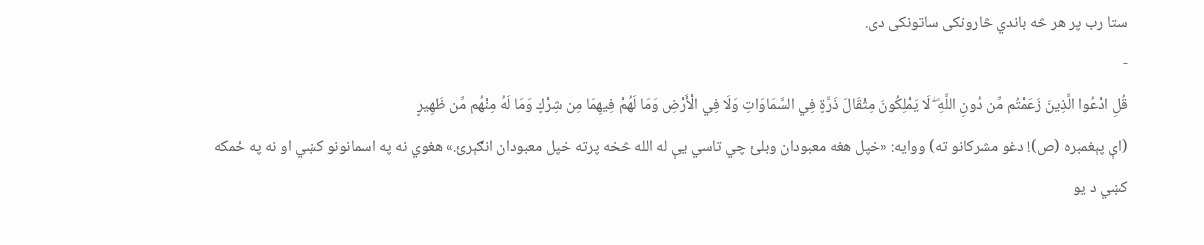ستا رب پر هر څه باندي څارونكى ساتونكى دى.
-
قُلِ ادْعُوا الَّذِينَ زَعَمْتُم مِّن دُونِ اللَّهِ ۖ لَا يَمْلِكُونَ مِثْقَالَ ذَرَّةٍ فِي السَّمَاوَاتِ وَلَا فِي الْأَرْضِ وَمَا لَهُمْ فِيهِمَا مِن شِرْكٍ وَمَا لَهُ مِنْهُم مِّن ظَهِيرٍ
(اې پېغمبره (ص)! دغو مشركانو ته) ووايه: «خپل هغه معبودان وبلئ چي تاسي يې له الله څخه پرته خپل معبودان انګېرئ.» هغوي نه په اسمانونو کښي او نه په ځمکه کښي د يو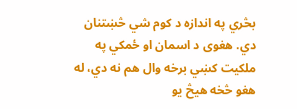بڅري په اندازه د كوم شي څښتنان دي. هغوى د اسمان او ځمکي په ملكيت کښي برخه وال هم نه دي، له هغو څخه هیڅ يو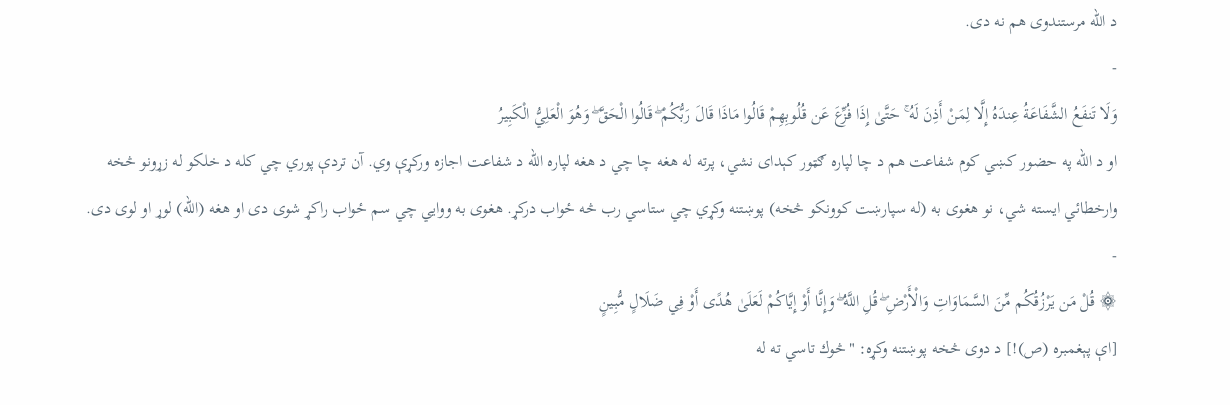د الله مرستندوى هم نه دى.
-
وَلَا تَنفَعُ الشَّفَاعَةُ عِندَهُ إِلَّا لِمَنْ أَذِنَ لَهُ ۚ حَتَّىٰ إِذَا فُزِّعَ عَن قُلُوبِهِمْ قَالُوا مَاذَا قَالَ رَبُّكُمْ ۖ قَالُوا الْحَقَّ ۖ وَهُوَ الْعَلِيُّ الْكَبِيرُ
او د الله په حضور کښي كوم شفاعت هم د چا لپاره ګټور كېداى نشي، پرته له هغه چا چي د هغه لپاره الله د شفاعت اجازه ورکړې وي. آن تردې پوري چي كله د خلكو له زړونو څخه وارخطائي ايسته شي، نو هغوى به (له سپارښت كوونكو څخه) پوښتنه وکړي چي ستاسي رب څه ځواب درکړ. هغوی به ووايي چي سم ځواب راکړ شوى دى او هغه (الله) لوړ او لوى دى.
-
۞ قُلْ مَن يَرْزُقُكُم مِّنَ السَّمَاوَاتِ وَالْأَرْضِ ۖ قُلِ اللَّهُ ۖ وَإِنَّا أَوْ إِيَّاكُمْ لَعَلَىٰ هُدًى أَوْ فِي ضَلَالٍ مُّبِينٍ
[اې پېغمبره (ص)!] د دوی څخه پوښتنه وکړه: "څوك تاسي ته له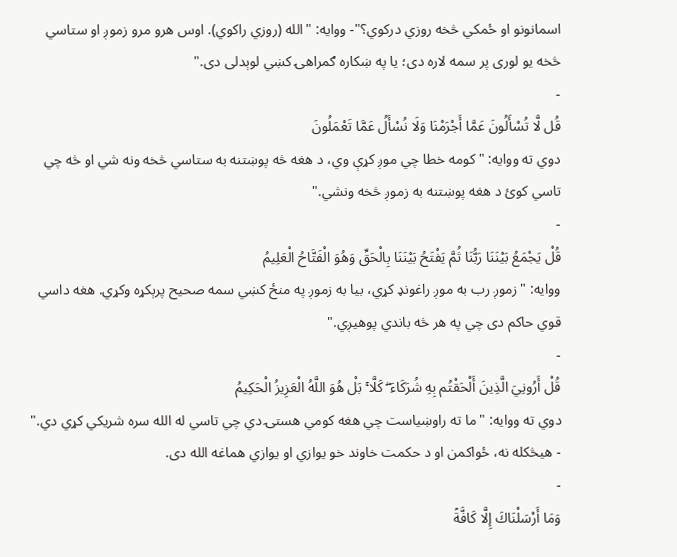اسمانونو او ځمکي څخه روزي دركوي؟"- ووايه: "الله (روزي راکوي). اوس هرو مرو زموږ او ستاسي څخه يو لورى پر سمه لاره دى؛ يا په ښكاره ګمراهۍ کښي لوېدلى دى."
-
قُل لَّا تُسْأَلُونَ عَمَّا أَجْرَمْنَا وَلَا نُسْأَلُ عَمَّا تَعْمَلُونَ
دوي ته ووايه: "كومه خطا چي موږ کړې وي، د هغه څه پوښتنه به ستاسي څخه ونه شي او څه چي تاسي كوئ د هغه پوښتنه به زموږ څخه ونشي."
-
قُلْ يَجْمَعُ بَيْنَنَا رَبُّنَا ثُمَّ يَفْتَحُ بَيْنَنَا بِالْحَقِّ وَهُوَ الْفَتَّاحُ الْعَلِيمُ
ووايه: "زموږ رب به موږ راغونډ کړي، بيا به زموږ په منځ کښي سمه صحيح پرېکړه وکړي. هغه داسي قوي حاكم دى چي په هر څه باندي پوهیږي."
-
قُلْ أَرُونِيَ الَّذِينَ أَلْحَقْتُم بِهِ شُرَكَاءَ ۖ كَلَّا ۚ بَلْ هُوَ اللَّهُ الْعَزِيزُ الْحَكِيمُ
دوي ته ووايه: "ما ته راوښیاست چي هغه کومي هستۍ دي چي تاسي له الله سره شريكي کړي دي." - هیڅكله نه، ځواكمن او د حكمت خاوند خو یوازي او یوازي هماغه الله دى.
-
وَمَا أَرْسَلْنَاكَ إِلَّا كَافَّةً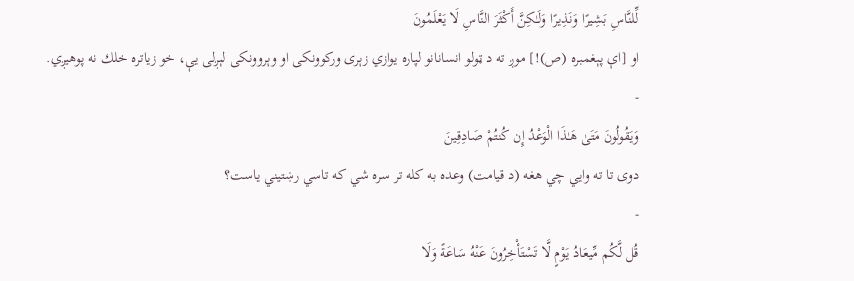لِّلنَّاسِ بَشِيرًا وَنَذِيرًا وَلَـٰكِنَّ أَكْثَرَ النَّاسِ لَا يَعْلَمُونَ
او [اې پېغمبره (ص)!] موږ ته د ټولو انسانانو لپاره یوازي زېرى وركوونكى او وېروونكى لېږلی یې، خو زياتره خلك نه پوهیږي.
-
وَيَقُولُونَ مَتَىٰ هَـٰذَا الْوَعْدُ إِن كُنتُمْ صَادِقِينَ
دوی تا ته وايي چي هغه (د قيامت) وعده به كله تر سره شي كه تاسي رښتيني ياست؟
-
قُل لَّكُم مِّيعَادُ يَوْمٍ لَّا تَسْتَأْخِرُونَ عَنْهُ سَاعَةً وَلَا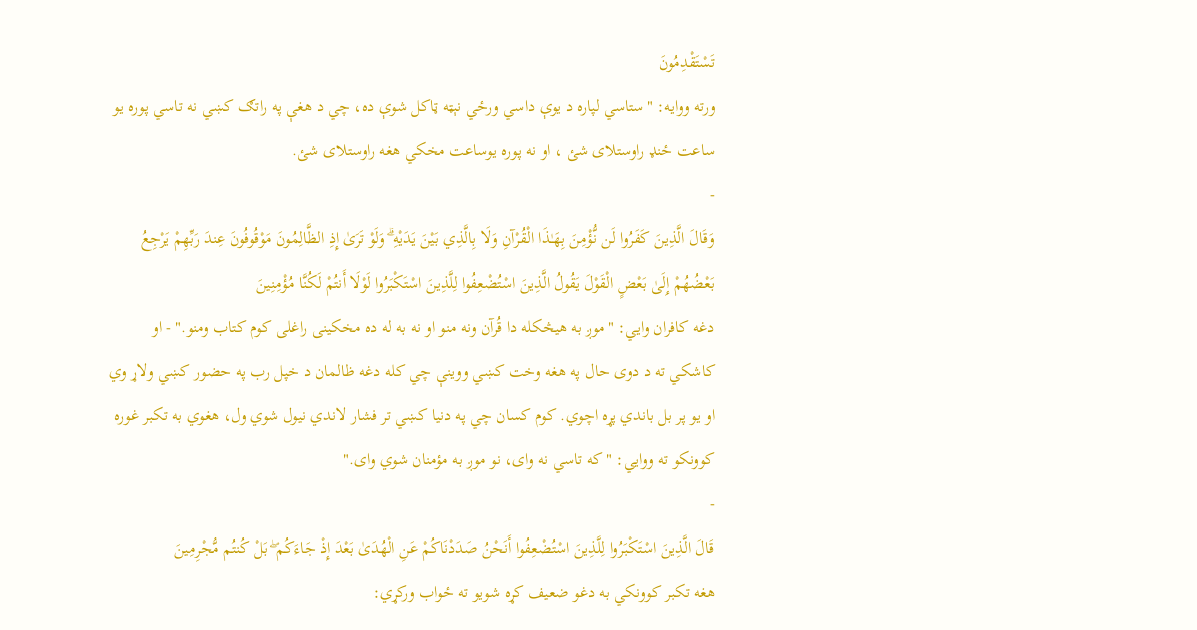تَسْتَقْدِمُونَ
ورته ووايه: "ستاسي لپاره د يوې داسي ورځي نېټه ټاكل شوې ده، چي د هغې په راتګ کښي نه تاسي پوره يو ساعت ځنډ راوستلای شئ ، او نه پوره يوساعت مخکي هغه راوستلای شئ.
-
وَقَالَ الَّذِينَ كَفَرُوا لَن نُّؤْمِنَ بِهَـٰذَا الْقُرْآنِ وَلَا بِالَّذِي بَيْنَ يَدَيْهِ ۗ وَلَوْ تَرَىٰ إِذِ الظَّالِمُونَ مَوْقُوفُونَ عِندَ رَبِّهِمْ يَرْجِعُ بَعْضُهُمْ إِلَىٰ بَعْضٍ الْقَوْلَ يَقُولُ الَّذِينَ اسْتُضْعِفُوا لِلَّذِينَ اسْتَكْبَرُوا لَوْلَا أَنتُمْ لَكُنَّا مُؤْمِنِينَ
دغه كافران وايي: "موږ به هیڅكله دا قُرآن ونه منو او نه به له ده مخكينی راغلى كوم كتاب ومنو." - او كاشكي ته د دوى حال په هغه وخت کښي ووينې چي كله دغه ظالمان د خپل رب په حضور کښي ولاړ وي او يو پر بل باندي پړه اچوي. كوم كسان چي په دنيا کښي تر فشار لاندي نيول شوي ول، هغوي به تكبر غوره كوونكو ته ووايي: "كه تاسي نه واى، نو موږ به مؤمنان شوي وای."
-
قَالَ الَّذِينَ اسْتَكْبَرُوا لِلَّذِينَ اسْتُضْعِفُوا أَنَحْنُ صَدَدْنَاكُمْ عَنِ الْهُدَىٰ بَعْدَ إِذْ جَاءَكُم ۖ بَلْ كُنتُم مُّجْرِمِينَ
هغه تكبر كوونكي به دغو ضعیف کړه شویو ته ځواب ورکړي: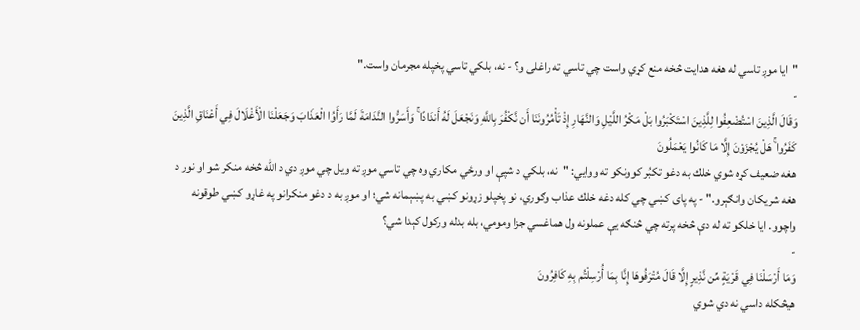"ايا موږ تاسي له هغه هدايت څخه منع کړي واست چي تاسي ته راغلى و؟ - نه، بلكي تاسي پخپله مجرمان واست."
-
وَقَالَ الَّذِينَ اسْتُضْعِفُوا لِلَّذِينَ اسْتَكْبَرُوا بَلْ مَكْرُ اللَّيْلِ وَالنَّهَارِ إِذْ تَأْمُرُونَنَا أَن نَّكْفُرَ بِاللَّهِ وَنَجْعَلَ لَهُ أَندَادًا ۚ وَأَسَرُّوا النَّدَامَةَ لَمَّا رَأَوُا الْعَذَابَ وَجَعَلْنَا الْأَغْلَالَ فِي أَعْنَاقِ الَّذِينَ كَفَرُوا ۚ هَلْ يُجْزَوْنَ إِلَّا مَا كَانُوا يَعْمَلُونَ
هغه ضعیف کړه شوي خلك به دغو تكبُر كوونكو ته ووايي: "نه، بلكي د شپې او ورځي مكاري وه چي تاسي موږ ته ويل چي موږ دي د الله څخه منكر شو او نور د هغه شريكان وانګېرو." - په پاى کښي چي كله دغه خلك عذاب وګوري، نو پخپلو زړونو کښي به پښېمانه شي؛ او موږ به د دغو منكرانو په غاړو کښي طوقونه واچوو. ايا خلكو ته له دې څخه پرته چي څنګه یې عملونه ول هماغسي جزا ومومي، بله بدله وركول كېدا شي؟
-
وَمَا أَرْسَلْنَا فِي قَرْيَةٍ مِّن نَّذِيرٍ إِلَّا قَالَ مُتْرَفُوهَا إِنَّا بِمَا أُرْسِلْتُم بِهِ كَافِرُونَ
هیڅكله داسي نه دي شوي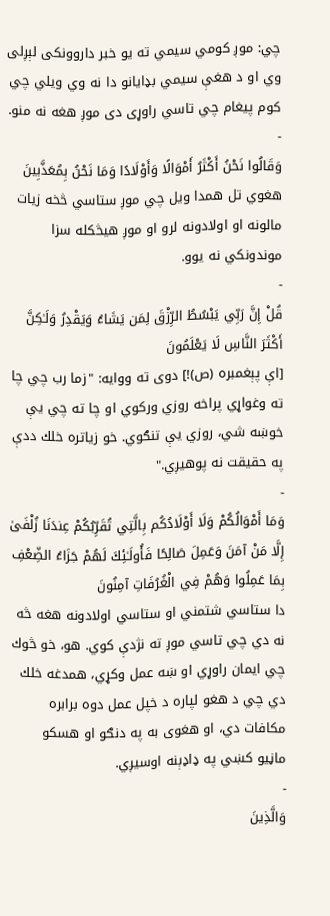چي: موږ کومي سیمي ته يو خبر داروونكى لېږلی وي او د هغې سیمي بډايانو دا نه وي ويلي چي كوم پيغام چي تاسي راوړى دى موږ هغه نه منو.
-
وَقَالُوا نَحْنُ أَكْثَرُ أَمْوَالًا وَأَوْلَادًا وَمَا نَحْنُ بِمُعَذَّبِينَ
هغوي تل همدا ويل چي موږ ستاسي څخه زيات مالونه او اولادونه لرو او موږ هیڅكله سزا موندونكي نه يوو.
-
قُلْ إِنَّ رَبِّي يَبْسُطُ الرِّزْقَ لِمَن يَشَاءُ وَيَقْدِرُ وَلَـٰكِنَّ أَكْثَرَ النَّاسِ لَا يَعْلَمُونَ
[اې پېغمبره (ص)!] دوى ته ووايه: "زما رب چي چا ته وغواړي پراخه روزي وركوي او چا ته چي یې خوښه شي، روزي یې تنګوي. خو زياتره خلك ددې په حقيقت نه پوهیږي."
-
وَمَا أَمْوَالُكُمْ وَلَا أَوْلَادُكُم بِالَّتِي تُقَرِّبُكُمْ عِندَنَا زُلْفَىٰ إِلَّا مَنْ آمَنَ وَعَمِلَ صَالِحًا فَأُولَـٰئِكَ لَهُمْ جَزَاءُ الضِّعْفِ بِمَا عَمِلُوا وَهُمْ فِي الْغُرُفَاتِ آمِنُونَ
دا ستاسي شتمني او ستاسي اولادونه هغه څه نه دي چي تاسي موږ ته نژدې كوي. هو، خو څوك چي ايمان راوړي او ښه عمل وکړي، همدغه خلك دي چي د هغو لپاره د خپل عمل دوه برابره مكافات دي، او هغوى به په دنګو او هسكو ماڼيو کښي په ډاډېنه اوسیږي.
-
وَالَّذِينَ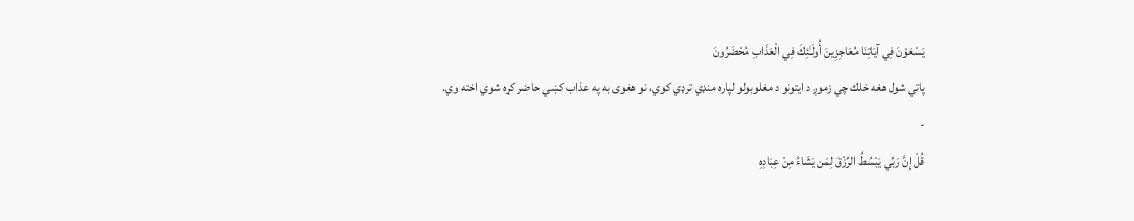يَسْعَوْنَ فِي آيَاتِنَا مُعَاجِزِينَ أُولَـٰئِكَ فِي الْعَذَابِ مُحْضَرُونَ
پاتي شول هغه خلك چي زموږ د ايتونو د مغلوبولو لپاره منډي ترډي كوي، نو هغوى به په عذاب کښي حاضر کړه شوي اخته وي.
-
قُلْ إِنَّ رَبِّي يَبْسُطُ الرِّزْقَ لِمَن يَشَاءُ مِنْ عِبَادِهِ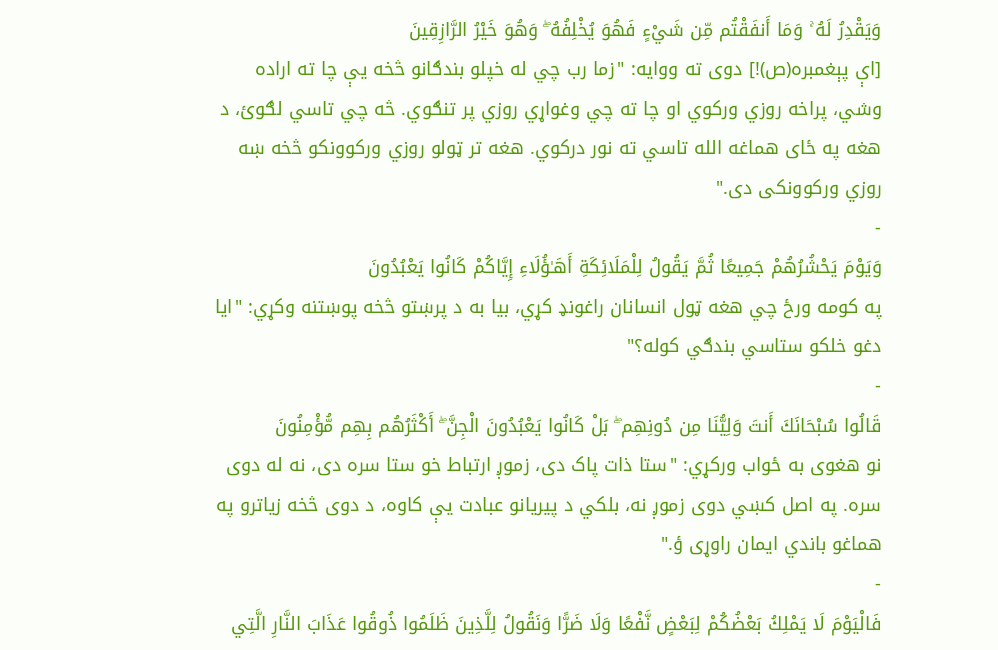وَيَقْدِرُ لَهُ ۚ وَمَا أَنفَقْتُم مِّن شَيْءٍ فَهُوَ يُخْلِفُهُ ۖ وَهُوَ خَيْرُ الرَّازِقِينَ
[اې پېغمبره(ص)!] دوى ته ووايه: "زما رب چي له خپلو بندګانو څخه يې چا ته اراده وشي، پراخه روزي وركوي او چا ته چي وغواړي روزي پر تنګوي. څه چي تاسي لګوئ، د هغه په ځاى هماغه الله تاسي ته نور دركوي. هغه تر ټولو روزي وركوونكو څخه ښه روزي وركوونكى دى."
-
وَيَوْمَ يَحْشُرُهُمْ جَمِيعًا ثُمَّ يَقُولُ لِلْمَلَائِكَةِ أَهَـٰؤُلَاءِ إِيَّاكُمْ كَانُوا يَعْبُدُونَ
په كومه ورځ چي هغه ټول انسانان راغونډ کړي، بيا به د پرښتو څخه پوښتنه وکړي: "ايا دغو خلكو ستاسي بندګي كوله؟"
-
قَالُوا سُبْحَانَكَ أَنتَ وَلِيُّنَا مِن دُونِهِم ۖ بَلْ كَانُوا يَعْبُدُونَ الْجِنَّ ۖ أَكْثَرُهُم بِهِم مُّؤْمِنُونَ
نو هغوى به ځواب ورکړي: "ستا ذات پاک دی، زموږ ارتباط خو ستا سره دى، نه له دوى سره. په اصل کښي دوى زموږ نه، بلکي د پيريانو عبادت یې کاوه، د دوى څخه زياترو په هماغو باندي ايمان راوړى ؤ."
-
فَالْيَوْمَ لَا يَمْلِكُ بَعْضُكُمْ لِبَعْضٍ نَّفْعًا وَلَا ضَرًّا وَنَقُولُ لِلَّذِينَ ظَلَمُوا ذُوقُوا عَذَابَ النَّارِ الَّتِي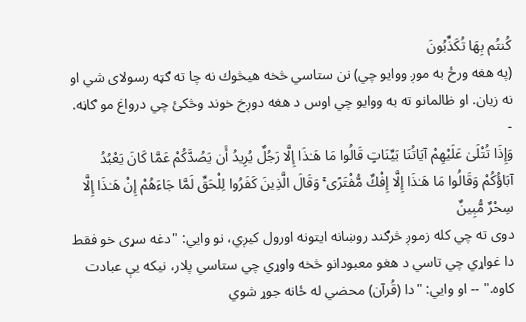كُنتُم بِهَا تُكَذِّبُونَ
(په هغه ورځ به موږ ووايو چي) نن ستاسي څخه هیڅوك نه چا ته ګټه رسولای شي او نه زيان. او ظالمانو ته به ووايو چي اوس د هغه دوږخ خوند وڅكئ چي درواغ مو ګاڼه.
-
وَإِذَا تُتْلَىٰ عَلَيْهِمْ آيَاتُنَا بَيِّنَاتٍ قَالُوا مَا هَـٰذَا إِلَّا رَجُلٌ يُرِيدُ أَن يَصُدَّكُمْ عَمَّا كَانَ يَعْبُدُ آبَاؤُكُمْ وَقَالُوا مَا هَـٰذَا إِلَّا إِفْكٌ مُّفْتَرًى ۚ وَقَالَ الَّذِينَ كَفَرُوا لِلْحَقِّ لَمَّا جَاءَهُمْ إِنْ هَـٰذَا إِلَّا سِحْرٌ مُّبِينٌ
دوى ته چي كله زموږ څرګند روښانه ايتونه اورول کیږي، نو وايي: "دغه سړی خو فقط دا غواړي چي تاسي د هغو معبودانو څخه واوړي چي ستاسي پلار، نیکه یې عبادت کاوه." -- او وايي: "دا (قُرآن) محضي له ځانه جوړ شوي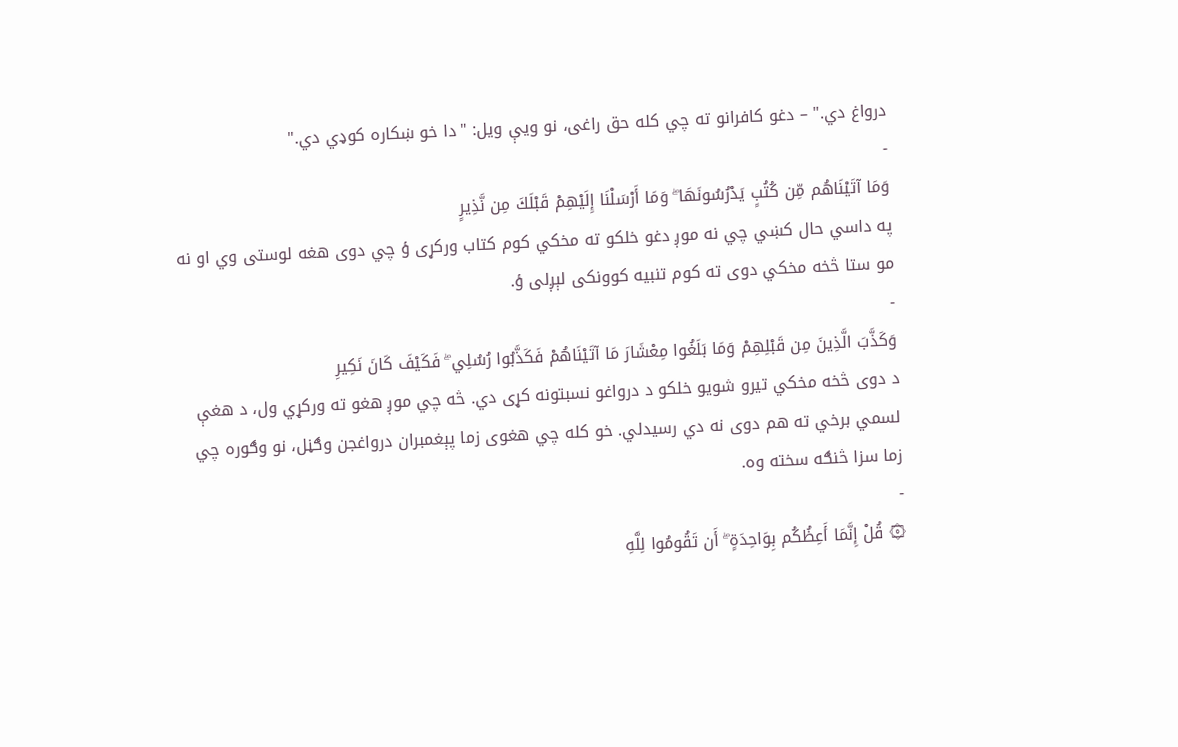درواغ دي." – دغو كافرانو ته چي كله حق راغى، نو ويې ويل: "دا خو ښكاره کوډي دي."
-
وَمَا آتَيْنَاهُم مِّن كُتُبٍ يَدْرُسُونَهَا ۖ وَمَا أَرْسَلْنَا إِلَيْهِمْ قَبْلَكَ مِن نَّذِيرٍ
په داسي حال کښي چي نه موږ دغو خلكو ته مخکي كوم كتاب ورکړی ؤ چي دوى هغه لوستى وي او نه مو ستا څخه مخکي دوى ته كوم تنبيه كوونكى لېږلی ؤ.
-
وَكَذَّبَ الَّذِينَ مِن قَبْلِهِمْ وَمَا بَلَغُوا مِعْشَارَ مَا آتَيْنَاهُمْ فَكَذَّبُوا رُسُلِي ۖ فَكَيْفَ كَانَ نَكِيرِ
د دوى څخه مخکي تيرو شويو خلكو د درواغو نسبتونه کړی دي. څه چي موږ هغو ته ورکړي ول، د هغې لسمي برخي ته هم دوى نه دي رسيدلي. خو كله چي هغوى زما پېغمبران درواغجن وګڼل، نو وګوره چي زما سزا څنګه سخته وه.
-
۞ قُلْ إِنَّمَا أَعِظُكُم بِوَاحِدَةٍ ۖ أَن تَقُومُوا لِلَّهِ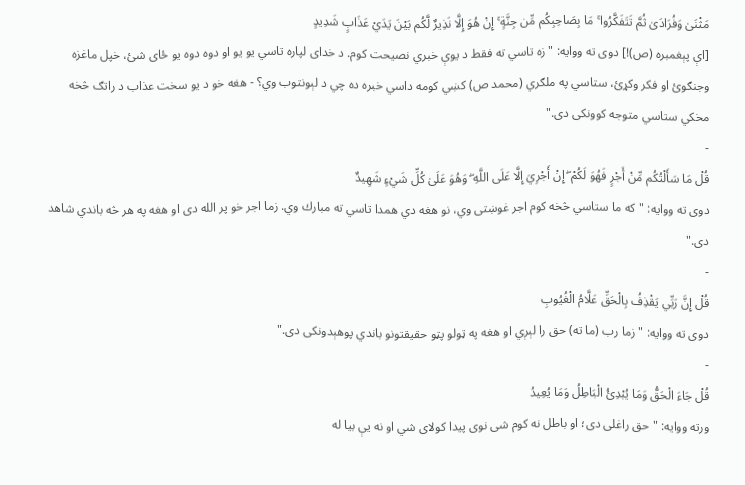مَثْنَىٰ وَفُرَادَىٰ ثُمَّ تَتَفَكَّرُوا ۚ مَا بِصَاحِبِكُم مِّن جِنَّةٍ ۚ إِنْ هُوَ إِلَّا نَذِيرٌ لَّكُم بَيْنَ يَدَيْ عَذَابٍ شَدِيدٍ
[اې پېغمبره (ص)!] دوى ته ووايه: "زه تاسي ته فقط د يوې خبري نصيحت كوم. د خداى لپاره تاسي يو يو او دوه دوه يو ځاى شئ، خپل ماغزه وجنګوئ او فكر وکړئ، ستاسي په ملګري (محمد ص) کښي كومه داسي خبره ده چي د لېونتوب وي؟ - هغه خو د يو سخت عذاب د راتګ څخه مخکي ستاسي متوجه كوونكى دى."
-
قُلْ مَا سَأَلْتُكُم مِّنْ أَجْرٍ فَهُوَ لَكُمْ ۖ إِنْ أَجْرِيَ إِلَّا عَلَى اللَّهِ ۖ وَهُوَ عَلَىٰ كُلِّ شَيْءٍ شَهِيدٌ
دوى ته ووايه: "كه ما ستاسي څخه كوم اجر غوښتى وي، نو هغه دي همدا تاسي ته مبارك وي. زما اجر خو پر الله دى او هغه په هر څه باندي شاهد دى."
-
قُلْ إِنَّ رَبِّي يَقْذِفُ بِالْحَقِّ عَلَّامُ الْغُيُوبِ
دوى ته ووايه: "زما رب (ما ته) حق را لېږي او هغه په ټولو پټو حقيقتونو باندي پوهېدونكى دى."
-
قُلْ جَاءَ الْحَقُّ وَمَا يُبْدِئُ الْبَاطِلُ وَمَا يُعِيدُ
ورته ووايه: "حق راغلى دى؛ او باطل نه كوم شى نوى پيدا كولای شي او نه یې بيا له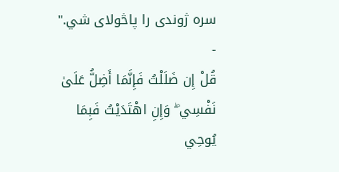سره ژوندى را پاڅولای شي."
-
قُلْ إِن ضَلَلْتُ فَإِنَّمَا أَضِلُّ عَلَىٰ نَفْسِي ۖ وَإِنِ اهْتَدَيْتُ فَبِمَا يُوحِي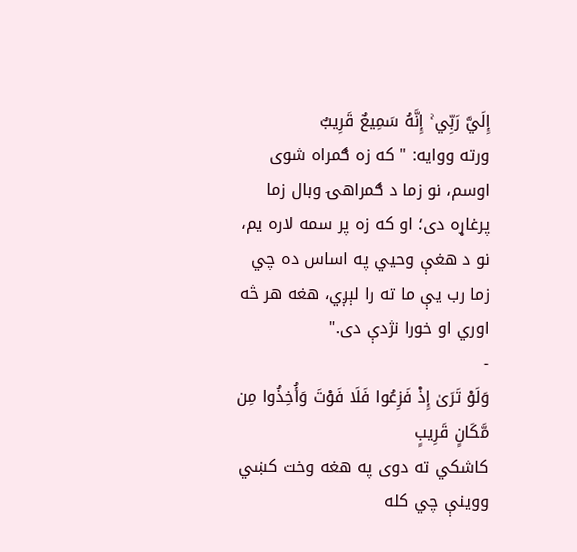إِلَيَّ رَبِّي ۚ إِنَّهُ سَمِيعٌ قَرِيبٌ
ورته ووايه: " كه زه ګمراه شوى اوسم، نو زما د ګمراهۍ وبال زما پرغاړه دى؛ او كه زه پر سمه لاره يم، نو د هغې وحيي په اساس ده چي زما رب یې ما ته را لېږي، هغه هر څه اوري او خورا نژدې دى."
-
وَلَوْ تَرَىٰ إِذْ فَزِعُوا فَلَا فَوْتَ وَأُخِذُوا مِن مَّكَانٍ قَرِيبٍ
كاشكي ته دوى په هغه وخت کښي ووينې چي كله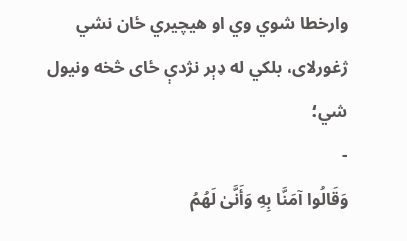وارخطا شوي وي او هيچيري ځان نشي ژغورلاى، بلکي له ډېر نژدې ځاى څخه ونيول شي؛
-
وَقَالُوا آمَنَّا بِهِ وَأَنَّىٰ لَهُمُ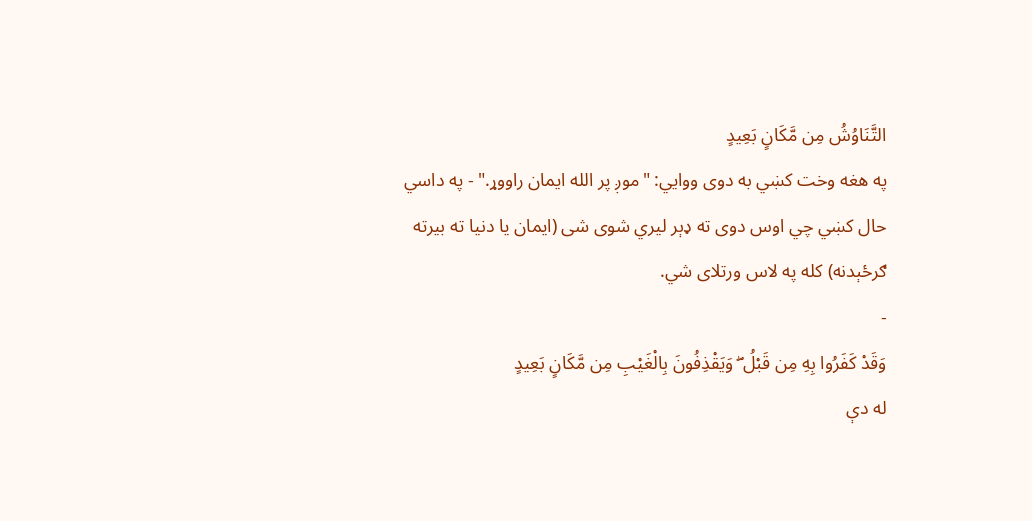التَّنَاوُشُ مِن مَّكَانٍ بَعِيدٍ
په هغه وخت کښي به دوى ووايي: "موږ پر الله ايمان راووړ." - په داسي حال کښي چي اوس دوی ته ډېر لیري شوى شى (ایمان یا دنیا ته بیرته ګرځېدنه) كله په لاس ورتلای شي.
-
وَقَدْ كَفَرُوا بِهِ مِن قَبْلُ ۖ وَيَقْذِفُونَ بِالْغَيْبِ مِن مَّكَانٍ بَعِيدٍ
له دې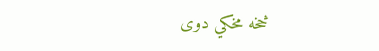څخه مخکي دوى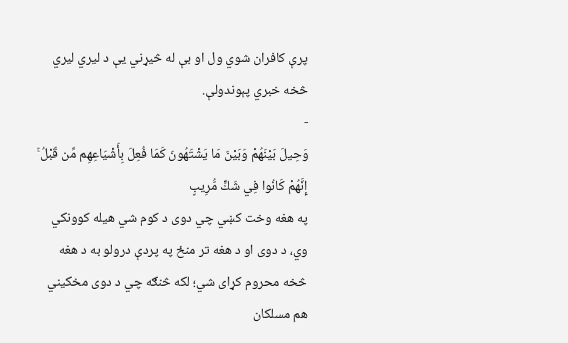پرې كافران شوي ول او بې له څیړني یې د لیري لیري څخه خبري پېوندولې.
-
وَحِيلَ بَيْنَهُمْ وَبَيْنَ مَا يَشْتَهُونَ كَمَا فُعِلَ بِأَشْيَاعِهِم مِّن قَبْلُ ۚ إِنَّهُمْ كَانُوا فِي شَكٍّ مُّرِيبٍ
په هغه وخت کښي چي دوى د كوم شي هيله كوونكي وي، د دوی او د هغه تر منځ په پردې درولو به د هغه څخه محروم کړای شي؛ لكه څنګه چي د دوى مخكيني هم مسلكان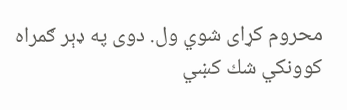محروم کړای شوي ول. دوى په ډېر ګمراه كوونكي شك کښي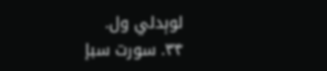لوېدلي ول.
۳۴. سورت سبإ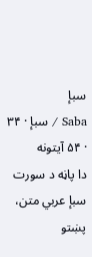سبإ
Saba / سبإ · ۳۴ · ۵۴ آیتونه
دا پاڼه د سورت سبإ عربي متن، پښتو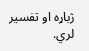ژباړه او تفسیر لري.